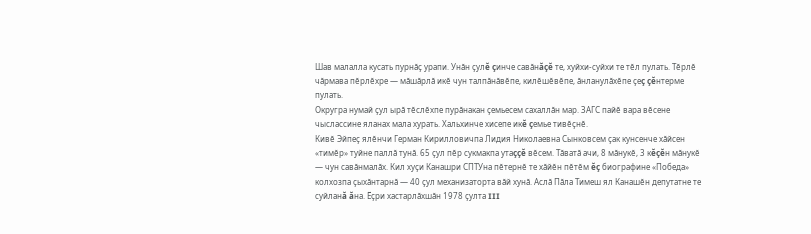Шав малалла кусать пурнăç урапи. Унăн çулĕ çинче савăнăçĕ те, хуйхи-суйхи те тĕл пулать. Тĕрлĕ чăрмава пĕрлĕхре — мăшăрлă икĕ чун талпăнăвĕпе, килĕшĕвĕпе, ăнланулăхĕпе çеç çĕнтерме пулать.
Округра нумай çул ырă тĕслĕхпе пурăнакан çемьесем сахаллăн мар. ЗАГС пайĕ вара вĕсене чыслассине яланах мала хурать. Хальхинче хисепе икĕ çемье тивĕçнĕ.
Кивĕ Эйпеç ялĕнчи Герман Кирилловичпа Лидия Николаевна Сынковсем çак кунсенче хăйсен «тимĕр» туйне паллă тунă. 65 çул пĕр сукмакпа утаççĕ вĕсем. Тăватă ачи, 8 мăнукĕ, 3 кĕçĕн мăнукĕ — чун савăнмалăх. Кил хуçи Канашри СПТУна пĕтернĕ те хăйĕн пĕтĕм ĕç биографине «Победа» колхозпа çыхăнтарнă — 40 çул механизаторта вăй хунă. Аслă Пăла Тимеш ял Канашĕн депутатне те суйланă ăна. Ĕçри хастарлăхшăн 1978 çулта III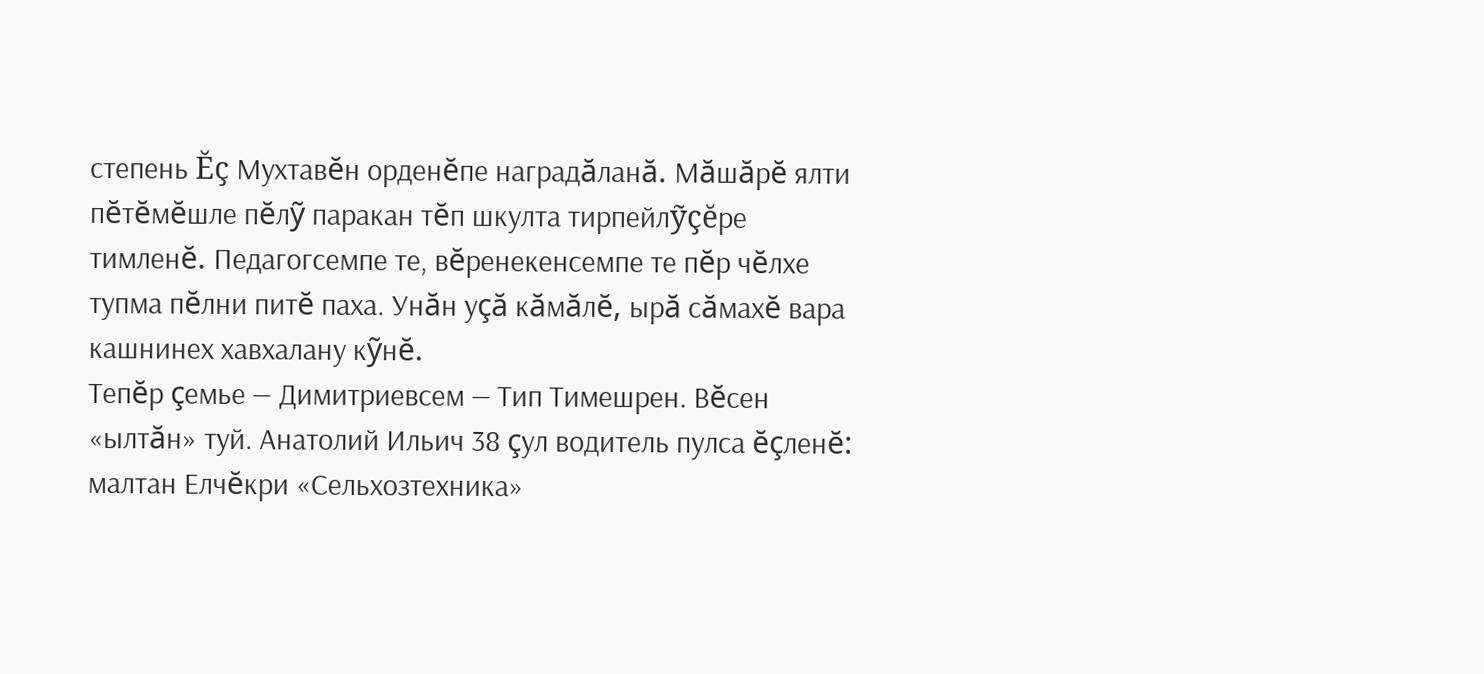степень Ĕç Мухтавĕн орденĕпе наградăланă. Мăшăрĕ ялти пĕтĕмĕшле пĕлỹ паракан тĕп шкулта тирпейлỹçĕре тимленĕ. Педагогсемпе те, вĕренекенсемпе те пĕр чĕлхе тупма пĕлни питĕ паха. Унăн уçă кăмăлĕ, ырă сăмахĕ вара кашнинех хавхалану кỹнĕ.
Тепĕр çемье — Димитриевсем — Тип Тимешрен. Вĕсен «ылтăн» туй. Анатолий Ильич 38 çул водитель пулса ĕçленĕ: малтан Елчĕкри «Сельхозтехника»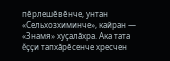пĕрлешĕвĕнче, унтан «Сельхозхиминче», кайран — «Знамя» хуçалăхра. Ака тата ĕççи тапхăрĕсенче хресчен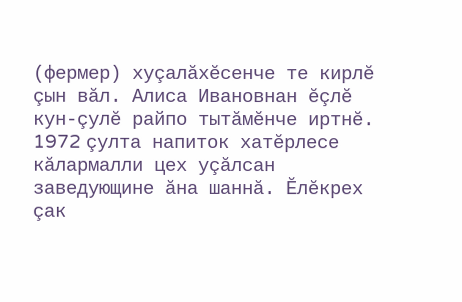(фермер) хуçалăхĕсенче те кирлĕ çын вăл. Алиса Ивановнан ĕçлĕ кун-çулĕ райпо тытăмĕнче иртнĕ. 1972 çулта напиток хатĕрлесе кăлармалли цех уçăлсан заведующине ăна шаннă. Ĕлĕкрех çак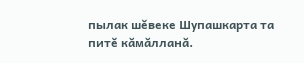пылак шĕвеке Шупашкарта та питĕ кăмăлланă.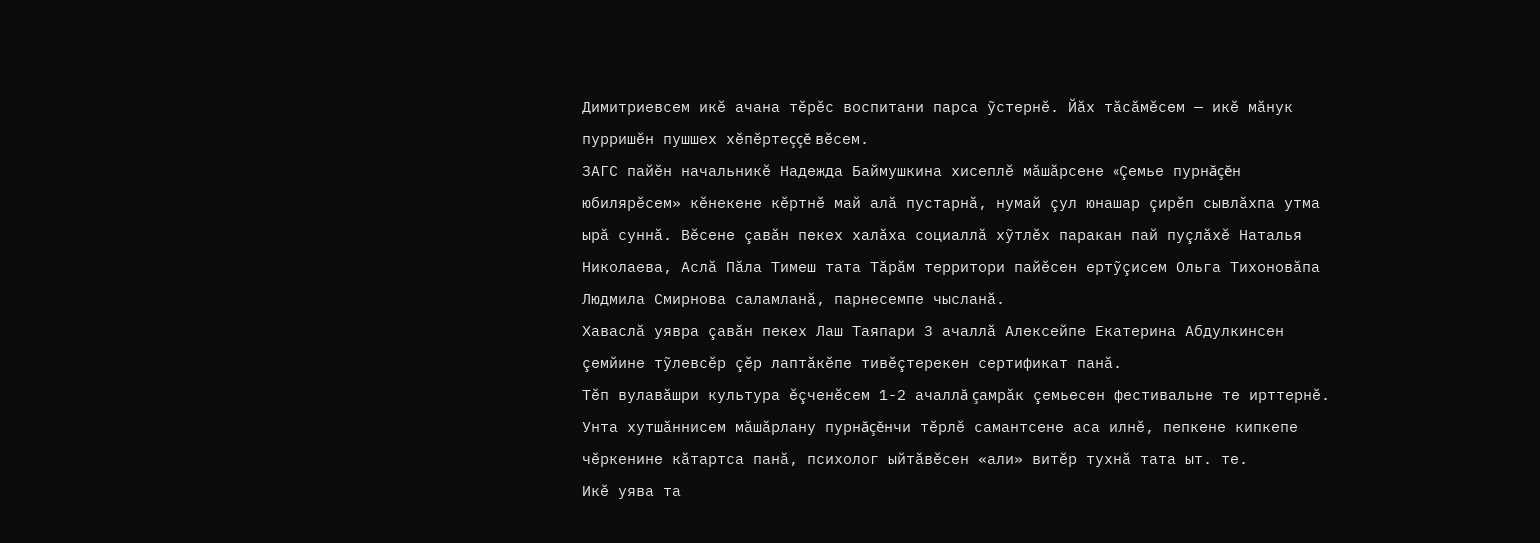Димитриевсем икĕ ачана тĕрĕс воспитани парса ỹстернĕ. Йăх тăсăмĕсем — икĕ мăнук пурришĕн пушшех хĕпĕртеççĕ вĕсем.
ЗАГС пайĕн начальникĕ Надежда Баймушкина хисеплĕ мăшăрсене «Çемье пурнăçĕн юбилярĕсем» кĕнекене кĕртнĕ май алă пустарнă, нумай çул юнашар çирĕп сывлăхпа утма ырă суннă. Вĕсене çавăн пекех халăха социаллă хỹтлĕх паракан пай пуçлăхĕ Наталья Николаева, Аслă Пăла Тимеш тата Тăрăм территори пайĕсен ертỹçисем Ольга Тихоновăпа Людмила Смирнова саламланă, парнесемпе чысланă.
Хаваслă уявра çавăн пекех Лаш Таяпари 3 ачаллă Алексейпе Екатерина Абдулкинсен çемйине тỹлевсĕр çĕр лаптăкĕпе тивĕçтерекен сертификат панă.
Тĕп вулавăшри культура ĕçченĕсем 1-2 ачаллă çамрăк çемьесен фестивальне те ирттернĕ. Унта хутшăннисем мăшăрлану пурнăçĕнчи тĕрлĕ самантсене аса илнĕ, пепкене кипкепе чĕркенине кăтартса панă, психолог ыйтăвĕсен «али» витĕр тухнă тата ыт. те.
Икĕ уява та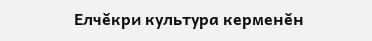Елчĕкри культура керменĕн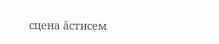сцена ăстисем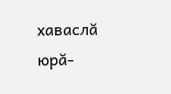хаваслă юрă-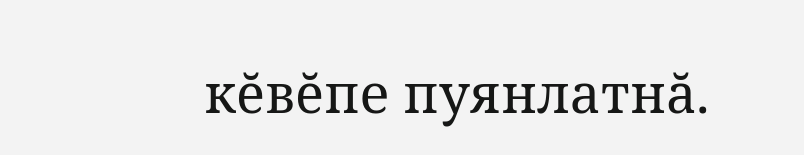кĕвĕпе пуянлатнă.